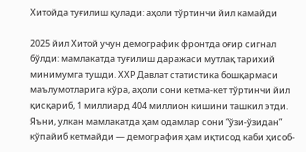Хитойда туғилиш қулади: аҳоли тўртинчи йил камайди

2025 йил Хитой учун демографик фронтда оғир сигнал бўлди: мамлакатда туғилиш даражаси мутлақ тарихий минимумга тушди. ХХР Давлат статистика бошқармаси маълумотларига кўра, аҳоли сони кетма-кет тўртинчи йил қисқариб, 1 миллиард 404 миллион кишини ташкил этди. Яъни, улкан мамлакатда ҳам одамлар сони “ўзи-ўзидан” кўпайиб кетмайди — демография ҳам иқтисод каби ҳисоб-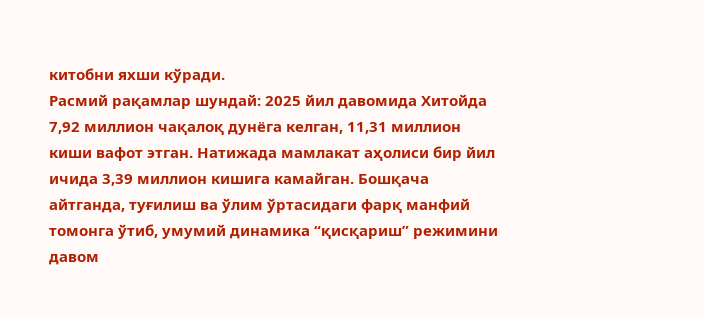китобни яхши кўради.
Расмий рақамлар шундай: 2025 йил давомида Хитойда 7,92 миллион чақалоқ дунёга келган, 11,31 миллион киши вафот этган. Натижада мамлакат аҳолиси бир йил ичида 3,39 миллион кишига камайган. Бошқача айтганда, туғилиш ва ўлим ўртасидаги фарқ манфий томонга ўтиб, умумий динамика “қисқариш” режимини давом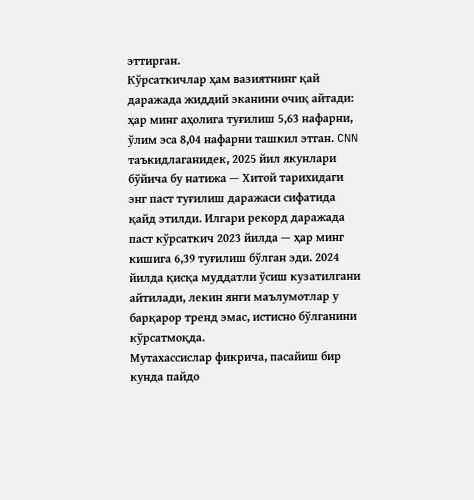эттирган.
Кўрсаткичлар ҳам вазиятнинг қай даражада жиддий эканини очиқ айтади: ҳар минг аҳолига туғилиш 5,63 нафарни, ўлим эса 8,04 нафарни ташкил этган. CNN таъкидлаганидек, 2025 йил якунлари бўйича бу натижа — Хитой тарихидаги энг паст туғилиш даражаси сифатида қайд этилди. Илгари рекорд даражада паст кўрсаткич 2023 йилда — ҳар минг кишига 6,39 туғилиш бўлган эди. 2024 йилда қисқа муддатли ўсиш кузатилгани айтилади, лекин янги маълумотлар у барқарор тренд эмас, истисно бўлганини кўрсатмоқда.
Мутахассислар фикрича, пасайиш бир кунда пайдо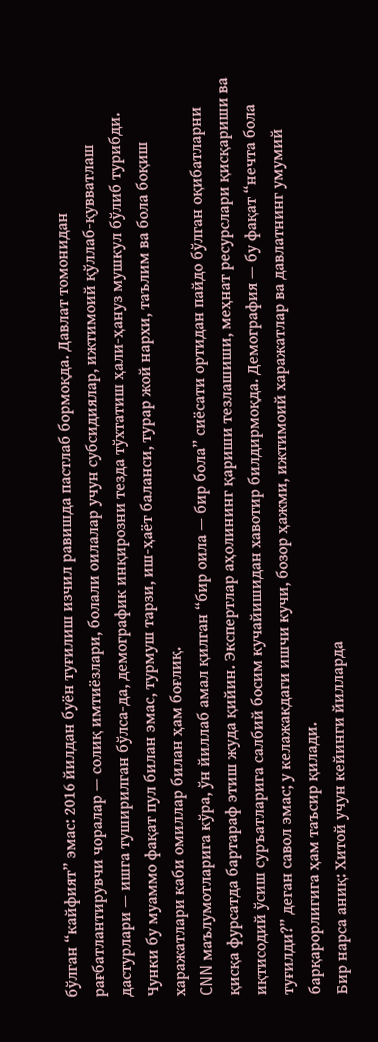бўлган “кайфият” эмас: 2016 йилдан буён туғилиш изчил равишда пастлаб бормоқда. Давлат томонидан рағбатлантирувчи чоралар — солиқ имтиёзлари, болали оилалар учун субсидиялар, ижтимоий қўллаб-қувватлаш дастурлари — ишга туширилган бўлса-да, демографик инқирозни тезда тўхтатиш ҳали-ҳануз мушкул бўлиб турибди. Чунки бу муаммо фақат пул билан эмас, турмуш тарзи, иш-ҳаёт баланси, турар жой нархи, таълим ва бола боқиш харажатлари каби омиллар билан ҳам боғлиқ.
CNN маълумотларига кўра, ўн йиллаб амал қилган “бир оила — бир бола” сиёсати ортидан пайдо бўлган оқибатларни қисқа фурсатда бартараф этиш жуда қийин. Экспертлар аҳолининг қариши тезлашиши, меҳнат ресурслари қисқариши ва иқтисодий ўсиш суръатларига салбий босим кучайишидан хавотир билдирмоқда. Демография — бу фақат “нечта бола туғилди?” деган савол эмас; у келажакдаги ишчи кучи, бозор ҳажми, ижтимоий харажатлар ва давлатнинг умумий барқарорлигига ҳам таъсир қилади.
Бир нарса аниқ: Хитой учун кейинги йилларда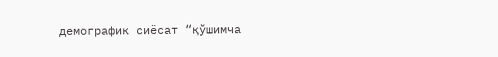демографик сиёсат “қўшимча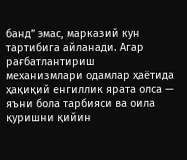банд” эмас, марказий кун тартибига айланади. Агар рағбатлантириш механизмлари одамлар ҳаётида ҳақиқий енгиллик ярата олса — яъни бола тарбияси ва оила қуришни қийин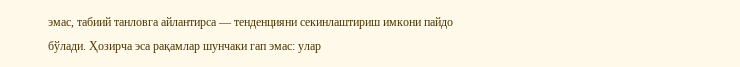эмас, табиий танловга айлантирса — тенденцияни секинлаштириш имкони пайдо бўлади. Ҳозирча эса рақамлар шунчаки гап эмас: улар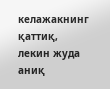келажакнинг қаттиқ, лекин жуда аниқ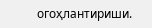огоҳлантириши.